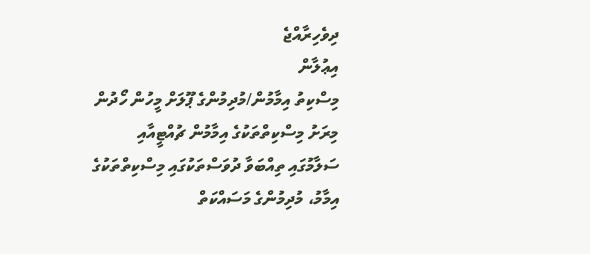ދިވެހިރާއްޖެ
އިޢުލާން
މިސްކިތު އިމާމުން/މުދިމުންގެ ޕޫލަށް މީހުން ހޯދުން
މިރަށު މިސްކިތްތަކުގެ އިމާމުން ޗުއްޓީއާއި ސަލާމުގައި ތިއްބަވާ ދުވަސްތަކުގައި މިސްކިތްތަކުގެ އިމާމު، މުދިމުންގެ މަސައްކަތް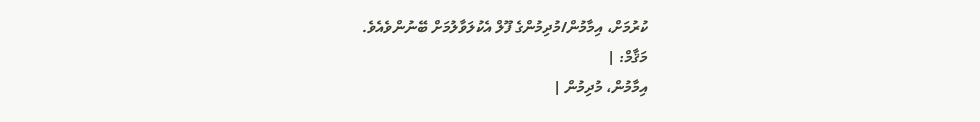ކުރުމަށް، އިމާމުން/މުދިމުންގެ ފޫލް އެކުލަވާލުމަށް ބޭނުންވެއެވެ.
މަޤާމް: |
އިމާމުން، މުދިމުން |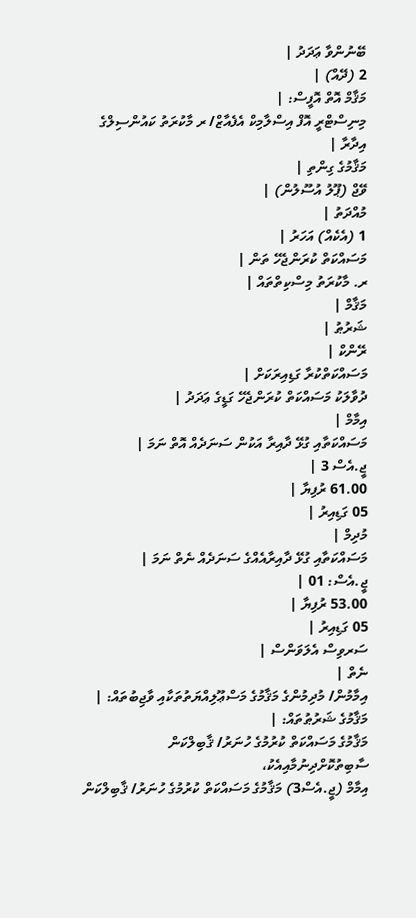ބޭނުންވާ ޢަދަދު |
2 (ދޭއް) |
މަޤާމް އޮތް އޮފީސް: |
މިނިސްޓްރީ އޮފް އިސްލާމިކް އެފެއާޒް/ ރ މާކުރަތު ކައުންސިލްގެ އިދާރާ |
މަޤާމުގެ ގިންތި |
ވޭޖް (ޕޫލު އުސޫލުން) |
މުއްދަތު |
1 (އެކެއް) އަހަރު |
މަސައްކަތް ކުރަންޖެހޭ ތަން |
ރ. މާކުރަތު މިސްކިތްތައް |
މަޤާމް |
ޝަރުޠު |
ރޭންކް |
މަސައްކަތްކުރާ ގަޑިއިރަކަށް |
ދުވާލަކު މަސައްކަތް ކުރަންޖެހޭ ގަޑީގެ ޢަދަދު |
އިމާމް |
މަސައްކަތާއި ގުޅޭ ދާއިރާ އަކުން ސަނަދެއް އޮތް ނަމަ |
ޖީ.އެސް 3 |
61.00 ރުފިޔާ |
05 ގަޑިއިރު |
މުދިމް |
މަސައްކަތާއި ގުޅޭ ދާއިރާއެއްގެ ސަނަދެއް ނެތް ނަމަ |
ޖީ.އެސް: 01 |
53.00 ރުފިޔާ |
05 ގަޑިއިރު |
ސަރވިސް އެލަވަންސް |
ނެތް |
އިމާމުން/ މުދިމުންގެ މަޤާމުގެ މަސްޢޫލިއްޔަތުތަކާއި ވާޖިބުތައް: |
މަޤާމުގެ ޝަރުޠުތައް: |
މަޤާމުގެ މަސައްކަތް ކުރުމުގެ ހުނަރު/ ޤާބިލްކަން ސާބިތުކޮށްދިނުމާއިއެކު،
އިމާމް (ޖީ.އެސް3) މަޤާމުގެ މަސައްކަތް ކުރުމުގެ ހުނަރު/ ޤާބިލްކަން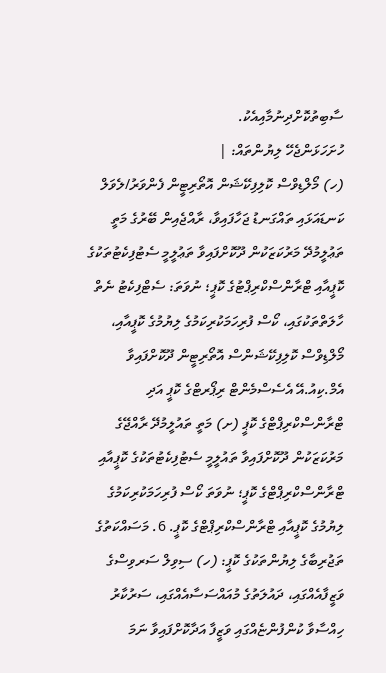ސާބިތުކޮށްދިނުމާއިއެކު.
ހުށަހަޅަންޖެހޭ ލިޔުންތައް: |
(ހ) މޯލްޑިވްސް ކޮލިފިކޭޝަން އޮތޯރިޓީން ފެންވަރު/ލެވަލް ކަނޑައަޅައި ތައްގަނޑު ޖަހާފައިވާ، ރާއްޖެއިން ބޭރުގެ މަތީ ތަޢުލީމުދޭ މަރުކަޒަކުން ދޫކޮށްފައިވާ ތަޢުލީމީ ސެޓުފިކެޓުތަކުގެ ކޮޕީއާއި ޓްރާންސްކްރިޕްޓުގެ ކޮޕީ؛ ނުވަތަ: ސެޓްފިކެޓު ނެތް ހާލަތްތަކުގައި، ކޯސް ފުރިހަމަކުރިކަމުގެ ލިޔުމުގެ ކޮޕީއާއި، މޯލްޑިވްސް ކޮލިފިކޭޝަންސް އޮތޯރިޓީން ދޫކޮށްފައިވާ އެމް.ކިއު.އޭ އެސެސްމެންޓް ރިޕޯރޓްގެ ކޮޕީ އަދި ޓްރާންސްކްރިޕްޓްގެ ކޮޕީ (ށ) މަތީ ތައުލީމުދޭ ރާއްޖޭގެ މަރުކަޒަކުން ދޫކޮށްފައިވާ ތައުލީމީ ސެޓުފިކެޓުތަކުގެ ކޮޕީއާއި ޓްރާންސްކްރިޕްޓްގެ ކޮޕީ؛ ނުވަތަ ކޯސް ފުރިހަމަކުރިކަމުގެ ލިޔުމުގެ ކޮޕީއާއި ޓްރާންސްކްރިޕްޓްގެ ކޮޕީ. 6. މަސައްކަތުގެ ތަޖުރިބާގެ ލިޔުންތަކުގެ ކޮޕީ: (ހ) ސިވިލް ސަރވިސްގެ ވަޒީފާއެއްގައި، ދައުލަތުގެ މުއައްސަސާއެއްގައި، ސަރުކާރު ހިއްސާވާ ކުންފުންޏެއްގައި ވަޒީފާ އަދާކޮށްފައިވާ ނަމަ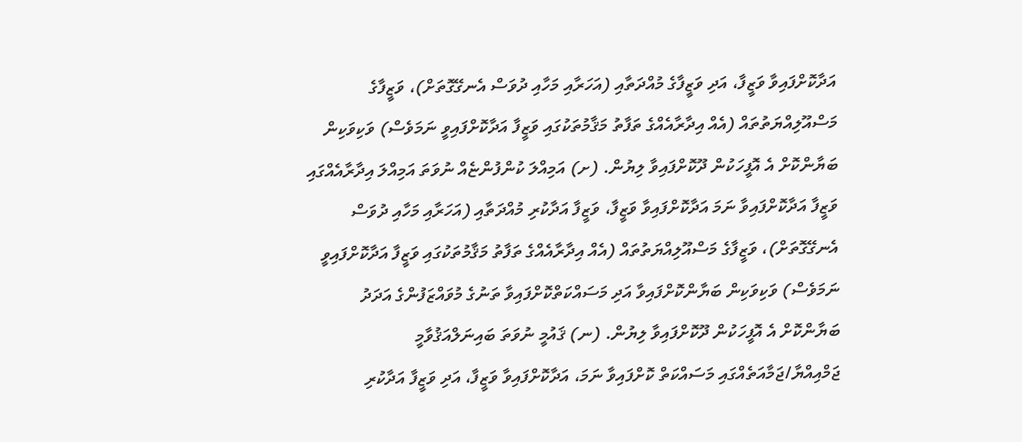އަދާކޮށްފައިވާ ވަޒީފާ، އަދި ވަޒީފާގެ މުއްދަތާއި (އަހަރާއި މަހާއި ދުވަސް އެނގޭގޮތަށް)، ވަޒީފާގެ މަސްއޫލިއްޔަތުތައް (އެއް އިދާރާއެއްގެ ތަފާތު މަޤާމުތަކުގައި ވަޒީފާ އަދާކޮށްފައިވީ ނަމަވެސް) ވަކިވަކިން ބަޔާންކޮށް އެ އޮފީހަކުން ދޫކޮށްފައިވާ ލިޔުން. (ށ) އަމިއްލަ ކުންފުންޏެއް ނުވަތަ އަމިއްލަ އިދާރާއެއްގައި ވަޒީފާ އަދާކޮށްފައިވާ ނަމަ އަދާކޮށްފައިވާ ވަޒީފާ، ވަޒީފާ އަދާކުރި މުއްދަތާއި (އަހަރާއި މަހާއި ދުވަސް އެނގޭގޮތަށް)، ވަޒީފާގެ މަސްއޫލިއްޔަތުތައް (އެއް އިދާރާއެއްގެ ތަފާތު މަޤާމުތަކުގައި ވަޒީފާ އަދާކޮށްފައިވީ ނަމަވެސް) ވަކިވަކިން ބަޔާންކޮށްފައިވާ އަދި މަސައްކަތްކޮށްފައިވާ ތަނުގެ މުވައްޒަފުންގެ އަދަދު ބަޔާންކޮށް އެ އޮފީހަކުން ދޫކޮށްފައިވާ ލިޔުން. (ނ) ޤައުމީ ނުވަތަ ބައިނަލްއަޤުވާމީ ޖަމްއިއްޔާ/ޖަމާއަތެއްގައި މަސައްކަތް ކޮށްފައިވާ ނަމަ، އަދާކޮށްފައިވާ ވަޒީފާ، އަދި ވަޒީފާ އަދާކުރި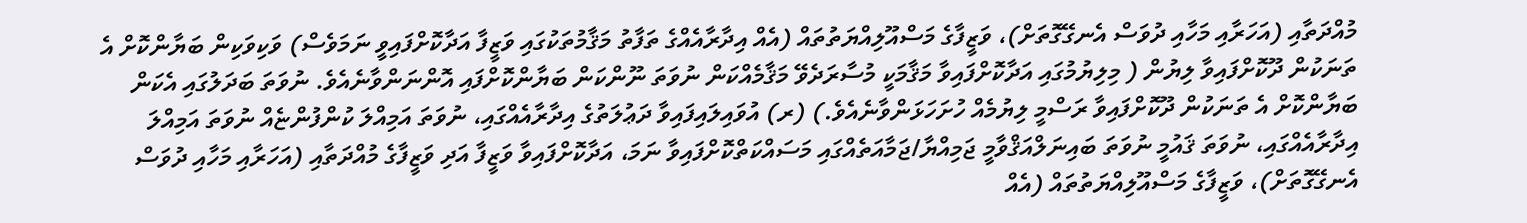މުއްދަތާއި (އަހަރާއި މަހާއި ދުވަސް އެނގޭގޮތަށް)، ވަޒީފާގެ މަސްއޫލިއްޔަތުތައް (އެއް އިދާރާއެއްގެ ތަފާތު މަޤާމުތަކުގައި ވަޒީފާ އަދާކޮށްފައިވީ ނަމަވެސް) ވަކިވަކިން ބަޔާންކޮށް އެ ތަނަކުން ދޫކޮށްފައިވާ ލިޔުން ( މިލިޔުމުގައި އަދާކޮށްފައިވާ މަޤާމަކީ މުސާރަދެވޭ މަޤާމެއްކަން ނުވަތަ ނޫންކަން ބަޔާންކޮށްފައި އޮންނަންވާނެއެވެ. ނުވަތަ ބަދަލުގައި އެކަން ބަޔާންކޮށް އެ ތަނަކުން ދޫކޮށްފައިވާ ރަސްމީ ލިޔުމެއް ހުށަހަޅަންވާނެއެވެ.) (ރ) އުވައިލައިފައިވާ ދަޢުލަތުގެ އިދާރާއެއްގައި، ނުވަތަ އަމިއްލަ ކުންފުންޏެއް ނުވަތަ އަމިއްލަ އިދާރާއެއްގައި، ނުވަތަ ޤައުމީ ނުވަތަ ބައިނަލްއަޤްވާމީ ޖަމިއްޔާ/ޖަމާއަތެއްގައި މަސައްކަތްކޮށްފައިވާ ނަމަ، އަދާކޮށްފައިވާ ވަޒީފާ އަދި ވަޒީފާގެ މުއްދަތާއި (އަހަރާއި މަހާއި ދުވަސް އެނގޭގޮތަށް)، ވަޒީފާގެ މަސްއޫލިއްޔަތުތައް (އެއް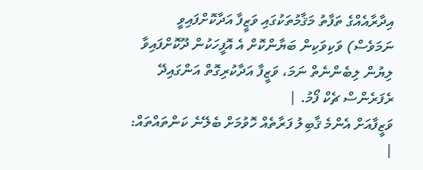އިދާރާއެއްގެ ތަފާތު މަޤާމުތަކުގައި ވަޒީފާ އަދާކޮށްފައިވީ ނަމަވެސް) ވަކިވަކިން ބަޔާންކޮށް އެ އޮފީހަކުން ދޫކޮށްފައިވާ ލިޔުން ލިބެންނެތް ނަމަ، ވަޒީފާ އަދާކުރިގޮތް އަންގައިދޭ ރެފަރެންސް ޗެކް ފޯމު. |
ވަޒީފާއަށް އެންމެ ޤާބިލު ފަރާތެއް ހޮވުމަށް ބެލޭނެ ކަންތައްތައް: |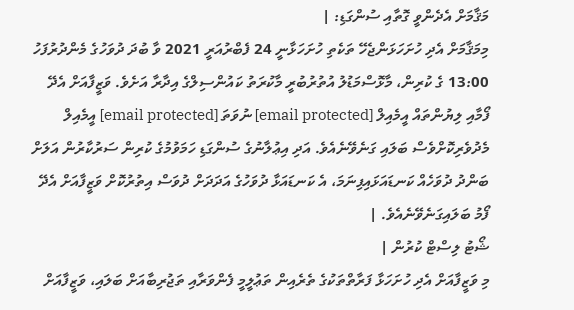މަޤާމަށް އެދެންވީ ގޮތާއި ސުންގަޑި: |
މިމަޤާމަށް އެދި ހުށަހަޅަންޖެހޭ ތަކެތި ހުށަހަޅާނީ 24 ފެބްރުއަރީ 2021 ވާ ބުދަ ދުވަހުގެ މެންދުރުފަހު 13:00 ގެ ކުރިން، މާޅޮސްމަޑުލު އުތުރުބުރީ މާކުރަތު ކައުންސިލްގެ އިދާރާ އަށެވެ. ވަޒީފާއަށް އެދޭ ފޯމާއި ލިޔުންތައް އީމެއިލް [email protected] ނުވަތަ [email protected] އީމެއިލް މެދުވެރިކޮށްވެސް ބަލައި ގަނެވޭނެއެވެ. އަދި އިޢުލާނުގެ ސުންގަޑި ހަމަވުމުގެ ކުރިން ސަރުކާރުން އަލަށް ބަންދު ދުވަހެއް ކަނޑައަޅައިފިނަމަ، އެ ކަނޑައަޅާ ދުވަހުގެ އަދަދަށް ދުވަސް އިތުރުކޮށް ވަޒީފާއަށް އެދޭ ފޯމު ބަލައިގަނެވޭނެއެވެ. |
ޝޯޓު ލިސްޓް ކުރުން |
މި ވަޒީފާއަށް އެދި ހުށަހަޅާ ފަރާތްތަކުގެ ތެރެއިން ތަޢުލީމީ ފެންވަރާއި ތަޖުރިބާއަށް ބަލައި، ވަޒީފާއަށް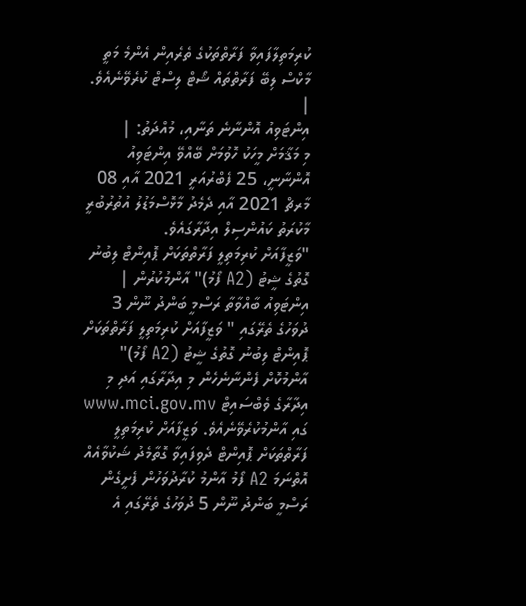ކުރިމަތިލާފައިވާ ފަރާތްތަކުގެ ތެރެއިން އެންމެ މަތީ މާކްސް ލިބޭ ފަރާތްތައް ޝޯޓް ލިސްޓް ކުރެވޭނެއެވެ. |
އިންޓަވިއު އޮންނާނެ ތަނާއި، މުއްދަތު: |
މި މަޤާމަށް މީހަކު ހޮވުމަށް ބޭއްވޭ އިންޓަވިއު އޮންނާނީ، 25 ފެބްރުއަރީ 2021 އާއި 08 މާރޗް 2021 އާއި ދެމެދު މާޅޮސްމަޑުލު އުތުރުބުރީ މާކުރަތު ކައުންސިލް އިދާރާގައެވެ.
"ވަޒީފާއަށް ކުރިމަތިލީ ފަރާތްތަކަށް ޕޮއިންޓް ލިބުނު ގޮތުގެ ޝީޓު (A2 ފޯމު)" އާންމުކުރުން |
އިންޓަވިއު ބާއްވާތާ ރަސްމީ ބަންދު ނޫން 3 ދުވަހުގެ ތެރޭގައި " ވަޒީފާއަށް ކުރިމަތިލީ ފަރާތްތަކަށް ޕޮއިންޓް ލިބުނު ގޮތުގެ ޝީޓު (A2 ފޯމު)" އާންމުކޮށް ފެންނާނެހެން މި އިދާރާގައި އަދި މި އިދާރާގެ ވެބްސައިޓް www.mci.gov.mv ގައި އާންމުކުރެވޭނެއެވެ. ވަޒީފާއަށް ކުރިމަތިލީ ފަރާތްތަކަށް ޕޮއިންޓް ދެވިފައިވާ ގޮތާމެދު ޝަކުވާއެއް އޮތްނަމަ A2 ފޯމު އާންމު ކުރާދުވަހުން ފެށީގެން ރަސްމީ ބަންދު ނޫން 5 ދުވަހުގެ ތެރޭގައި އެ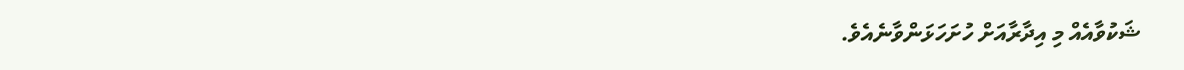ޝަކުވާއެއް މި އިދާރާއަށް ހުށަހަޅަންވާނެއެވެ.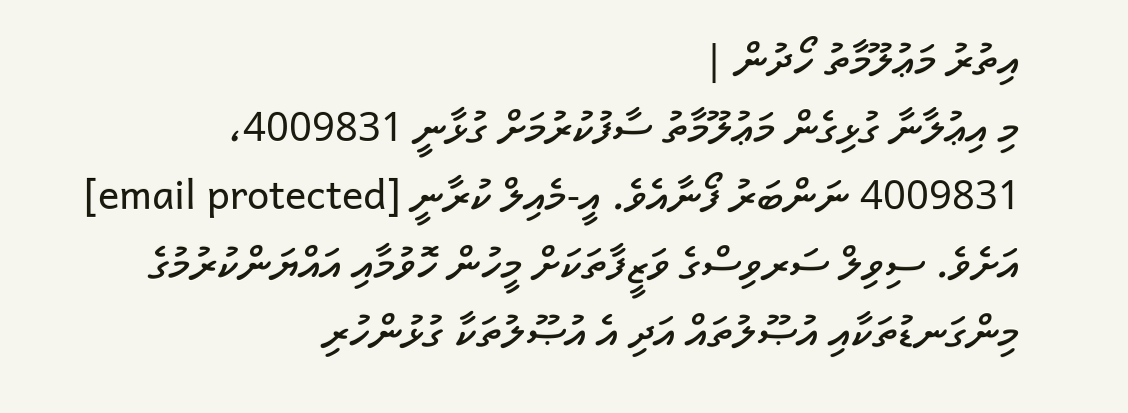އިތުރު މަޢުލޫމާތު ހޯދުން |
މި އިޢުލާނާ ގުޅިގެން މަޢުލޫމާތު ސާފުކުރުމަށް ގުޅާނީ 4009831، 4009831 ނަންބަރު ފޯނާއެވެ. އީ-މެއިލް ކުރާނީ [email protected] އަށެވެ. ސިވިލް ސަރވިސްގެ ވަޒީފާތަކަށް މީހުން ހޮވުމާއި އައްޔަންކުރުމުގެ މިންގަނޑުތަކާއި އުޞޫލުތައް އަދި އެ އުޞޫލުތަކާ ގުޅުންހުރި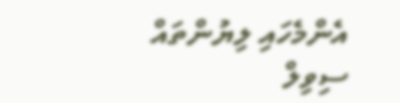އެންމެހައި ލިޔުންތައް ސިވިލް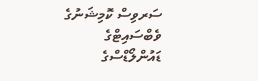ސަރވިސް ކޮމިޝަނުގެ ވެބްސައިޓްގެ ޑައުންލޯޑްސްގެ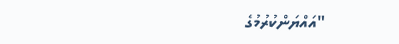"އައްޔަންކުރުމުގެ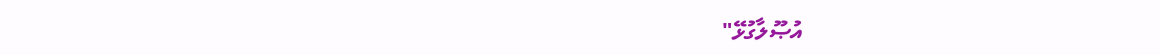އުޞޫލާގުޅޭ"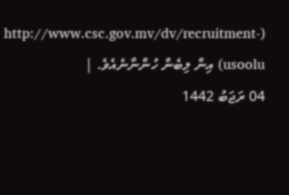(http://www.csc.gov.mv/dv/recruitment-usoolu) އިން ލިބެން ހުންނާނެއެވެ. |
04 ރަޖަބު 1442